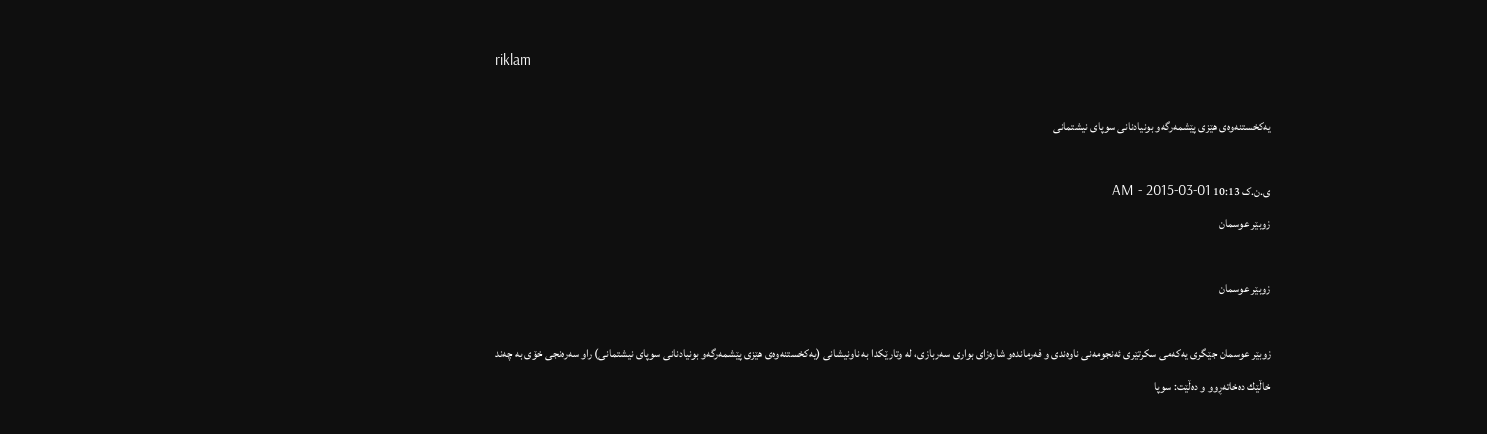riklam

یه‌كخستنه‌وه‌ی هێزی پێشمه‌رگه‌و بونیادنانی سوپای نیشتمانی

ی.ن.ک‌‌ 10:13 AM - 2015-03-01
زوبێر عوسمان

زوبێر عوسمان

زوبێر عوسمان جێگری یه‌كه‌می سكرتێری ئه‌نجومه‌نی ناوه‌ندی و فه‌رمانده‌و شاره‌زای بواری سه‌ربازی، له‌ وتارێكدا به‌ ناونیشانی (یه‌كخستنه‌وه‌ی هێزی پێشمه‌رگه‌و بونیادنانی سوپای نیشتمانی) راو سه‌ره‌نجی خۆی به‌ چه‌ند خاڵێك ده‌خاته‌ڕوو و ده‌ڵێت: سوپا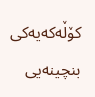كۆڵه‌كه‌یه‌كی بنچینه‌یی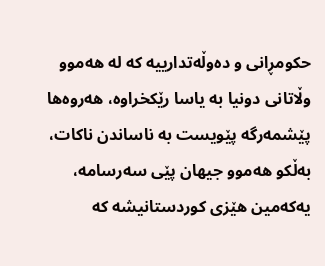حكومڕانی و ده‌وڵه‌تدارییه‌ كه‌ له‌ هه‌موو وڵاتانی دونیا به‌ یاسا رێكخراوه‌، هه‌روه‌ها پێشمه‌رگه‌ پێویست به‌ ناساندن ناكات، به‌ڵكو هه‌موو جیهان پێی سه‌رسامه‌، یه‌كه‌مین هێزی كوردستانیشه‌ كه‌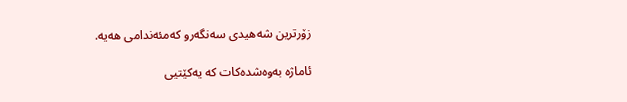زۆرترین شه‌هیدی سه‌نگه‌رو كه‌مئه‌ندامی هه‌یه‌.

ئاماژه‌ به‌وه‌شده‌كات كه‌ یه‌كێتیی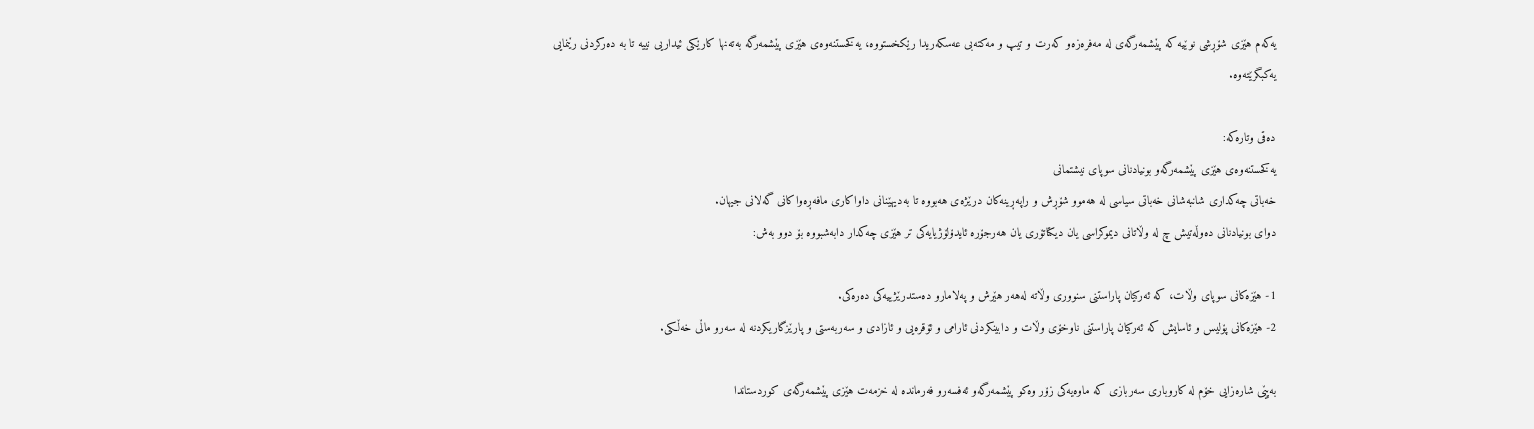یه‌كه‌م هێزی شۆڕشی نوێیه‌ كه‌ پێشمه‌رگه‌ی له‌ مه‌فره‌زه‌و كه‌رت و تیپ و مه‌كته‌بی عه‌سكه‌ریدا رێكخستووه‌، یه‌كخستنه‌وه‌ی هێزی پێشمه‌رگه‌ به‌ته‌نها كارێكی ئیداریی نییه‌ تا به‌ ده‌ركردنی رێنمایی یه‌كبگرێته‌وه‌.

ده‌قی وتاره‌كه‌:
یه‌كخستنه‌وه‌ی هێزی پێشمه‌رگه‌و بونیادنانی سوپای نیشتمانی
خه‌باتی چه‌كداری شانبه‌شانی خه‌باتی سیاسی له‌ هه‌موو شۆڕش و راپه‌ڕینه‌كان درێژه‌ی هه‌بووه‌ تا به‌دیهێنانی داواكاری مافه‌ڕه‌واكانی گه‌لانی جیهان.
دوای بونیادنانی ده‌وڵه‌تیش چ له‌ وڵاتانی دیموكراسی یان دیكتاتۆری یان هه‌رجۆره‌ ئایدۆلۆژیایه‌كی تر هێزی چه‌كدار دابه‌شبووه‌ بۆ دوو به‌ش:

1- هێزه‌كانی سوپای وڵات، كه‌ ئه‌ركیان پاراستنی سنووری وڵاته‌ له‌هه‌ر هێرش و په‌لامارو ده‌ستدرێژییه‌كی ده‌ره‌كی.
2- هێزه‌كانی پۆلیس و ئاسایش كه‌ ئه‌ركیان پاراستنی ناوخۆی وڵات و دابینكردنی ئارامی و ئۆقره‌یی و ئازادی و سه‌ربه‌ستی و پارێزگاریكردنه‌ له‌ سه‌رو ماڵی خه‌ڵكی.

به‌پێی شاره‌زایی خۆم له‌ كاروباری سه‌ربازی كه‌ ماوه‌یه‌كی زۆر وه‌كو پێشمه‌رگه‌و ئه‌فسه‌رو فه‌رمانده‌ له‌ خزمه‌ت هێزی پێشمه‌رگه‌ی كوردستاندا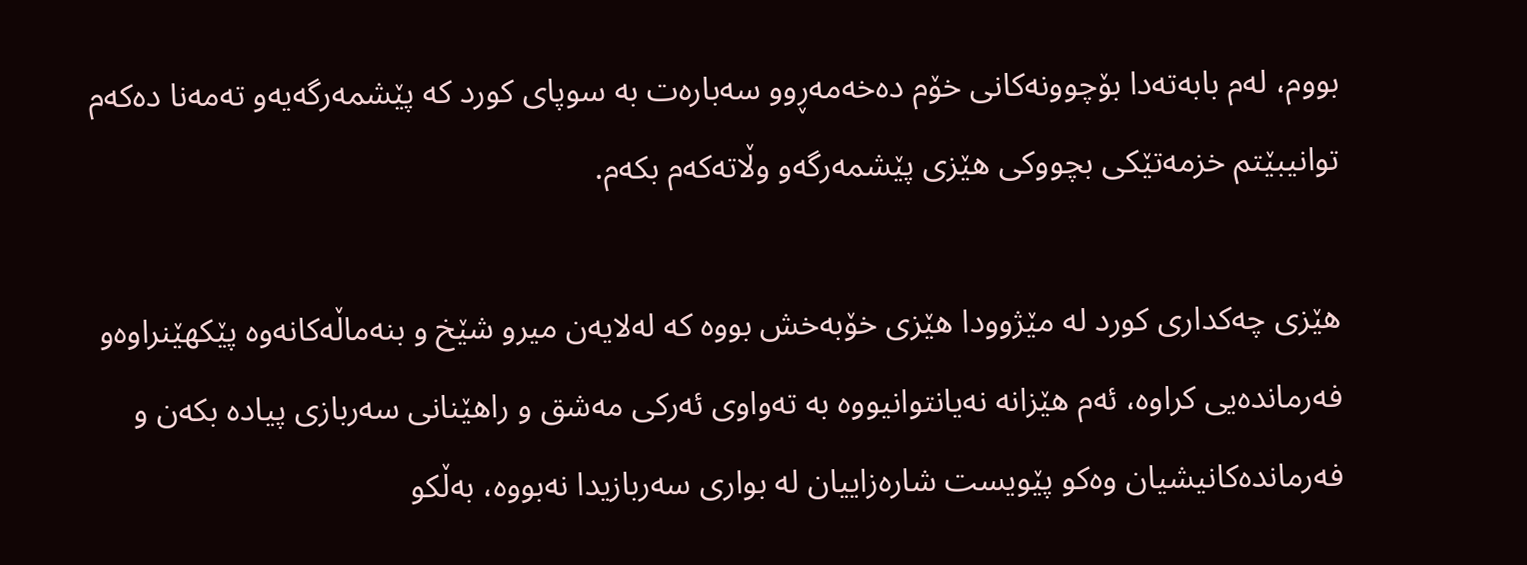بووم، له‌م بابه‌ته‌دا بۆچوونه‌كانی خۆم ده‌خه‌مه‌ڕوو سه‌باره‌ت به‌ سوپای كورد كه‌ پێشمه‌رگه‌یه‌و ته‌مه‌نا ده‌كه‌م توانیبێتم خزمه‌تێكی بچووكی هێزی پێشمه‌رگه‌و وڵاته‌كه‌م بكه‌م.

هێزی چه‌كداری كورد له‌ مێژوودا هێزی خۆبه‌خش بووه‌ كه‌ له‌لایه‌ن میرو شێخ و بنه‌ماڵه‌كانه‌وه‌ پێكهێنراوه‌و فه‌رمانده‌یی كراوه‌، ئه‌م هێزانه‌ نه‌یانتوانیووه‌ به‌ ته‌واوی ئه‌ركی مه‌شق و راهێنانی سه‌ربازی پیاده‌ بكه‌ن و فه‌رمانده‌كانیشیان وه‌كو پێویست شاره‌زاییان له‌ بواری سه‌ربازیدا نه‌بووه‌، به‌ڵكو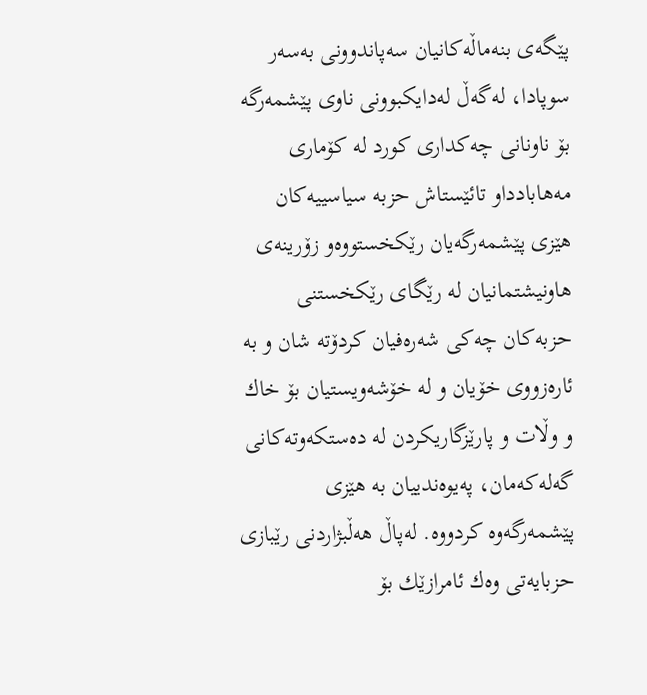پێگه‌ی بنه‌ماڵه‌كانیان سه‌پاندوونی به‌سه‌ر سوپادا، له‌گه‌ڵ له‌دایكبوونی ناوی پێشمه‌رگه‌ بۆ ناونانی چه‌كداری كورد له‌ كۆماری مه‌هابادداو تائێستاش حزبه‌ سیاسییه‌كان هێزی پێشمه‌رگه‌یان رێكخستووه‌و زۆرینه‌ی هاونیشتمانیان له‌ رێگای رێكخستنی حزبه‌كان چه‌كی شه‌ره‌فیان كردۆته‌ شان و به‌ ئاره‌زووی خۆیان و له‌ خۆشه‌ویستیان بۆ خاك و وڵات و پارێزگاریكردن له‌ ده‌ستكه‌وته‌كانی گه‌له‌كه‌مان، په‌یوه‌ندییان به‌ هێزی پێشمه‌رگه‌وه‌ كردووه‌. له‌پاڵ هه‌ڵبژاردنی رێبازی حزبایه‌تی وه‌ك ئامرازێك بۆ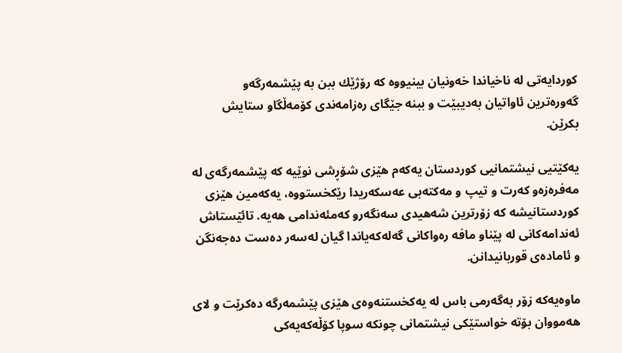كوردایه‌تی له‌ ناخیاندا خه‌ونیان بینیووه‌ كه‌ رۆژێك ببن به‌ پێشمه‌رگه‌و گه‌وره‌ترین ئاواتیان به‌دیبێت و ببنه‌ جێگای ره‌زامه‌ندی كۆمه‌ڵگاو ستایش بكرێن.

یه‌كێتیی نیشتمانیی كوردستان یه‌كه‌م هێزی شۆڕشی نوێیه‌ كه‌ پێشمه‌رگه‌ی له‌ مه‌فره‌زه‌و كه‌رت و تیپ و مه‌كته‌بی عه‌سكه‌ریدا رێكخستووه‌، یه‌كه‌مین هێزی كوردستانیشه‌ كه‌ زۆرترین شه‌هیدی سه‌نگه‌رو كه‌مئه‌ندامی هه‌یه‌. تائێستاش ئه‌ندامه‌كانی له‌ پێناو مافه‌ ره‌واكانی گه‌له‌كه‌یاندا گیان له‌سه‌ر ده‌ست ده‌جه‌نگن و ئاماده‌ی قوربانیدانن.

ماوه‌یه‌كه‌ زۆر به‌گه‌رمی باس له‌ یه‌كخستنه‌وه‌ی هێزی پێشمه‌رگه‌ ده‌كرێت و لای هه‌مووان بۆته‌ خواستێكی نیشتمانی چونكه‌ سوپا كۆڵه‌كه‌یه‌كی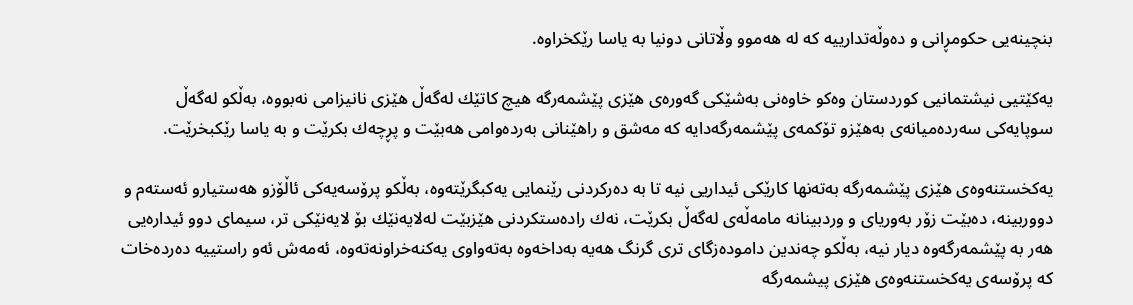بنچینه‌یی حكومڕانی و ده‌وڵه‌تدارییه‌ كه‌ له‌ هه‌موو وڵاتانی دونیا به‌ یاسا رێكخراوه‌.

یه‌كێتیی نیشتمانیی كوردستان وه‌كو خاوه‌نی به‌شێكی گه‌وره‌ی هێزی پێشمه‌رگه‌ هیچ كاتێك له‌گه‌ڵ هێزی نانیزامی نه‌بووه‌، به‌ڵكو له‌گه‌ڵ سوپایه‌كی سه‌رده‌میانه‌ی به‌هێزو تۆكمه‌ی پێشمه‌رگه‌دایه‌ كه‌ مه‌شق و راهێنانی به‌رده‌وامی هه‌بێت و پڕچه‌ك بكرێت و به‌ یاسا رێكبخرێت.

یه‌كخستنه‌وه‌ی هێزی پێشمه‌رگه‌ به‌ته‌نها كارێكی ئیداریی نیه‌ تا به‌ ده‌ركردنی رێنمایی یه‌كبگرێته‌وه‌، به‌ڵكو پرۆسه‌یه‌كی ئاڵۆزو هه‌ستیارو ئه‌سته‌م و دووربینه‌، ده‌بێت زۆر به‌وریای و وردبینانه‌ مامه‌ڵه‌ی له‌گه‌ڵ بكرێت، نه‌ك راده‌ستكردنی هێزبێت له‌لایه‌نێك بۆ لایه‌نێكی تر، سیمای دوو ئیداره‌یی هه‌ر به‌ پێشمه‌رگه‌وه‌ دیار نیه‌، به‌ڵكو چه‌ندین داموده‌زگای تری گرنگ هه‌یه‌ به‌داخه‌وه‌ به‌ته‌واوی یه‌كنه‌خراونه‌ته‌وه‌، ئه‌مه‌ش ئه‌و راستییه‌ ده‌رده‌خات كه‌ پرۆسه‌ی یه‌كخستنه‌وه‌ی هێزی پیشمه‌رگه‌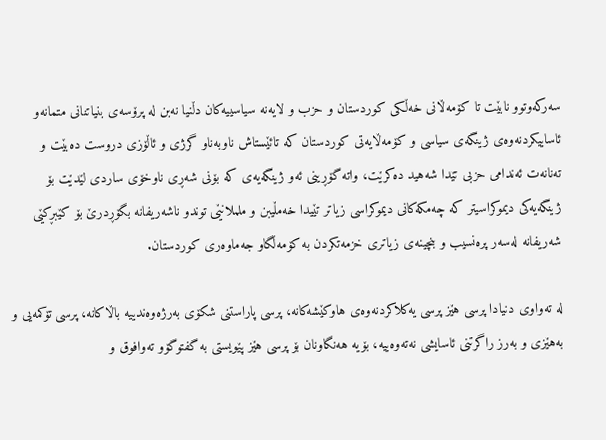سه‌ركه‌وتوو نابێت تا كۆمه‌ڵانی خه‌ڵكی كوردستان و حزب و لایه‌نه‌ سیاسییه‌كان دڵنیا نه‌بن له‌ پرۆسه‌ی بنیاتنانی متمانه‌و ئاساییكردنه‌وه‌ی ژینگه‌ی سیاسی و كۆمه‌ڵایه‌تی كوردستان كه‌ تائێستاش ناوبه‌ناو گرژی و ئاڵۆزی دروست ده‌بێت و ته‌نانه‌ت ئه‌ندامی حزبی تێدا شه‌هید ده‌كرێت، واته‌ گۆڕینی ئه‌و ژینگه‌یه‌ی كه‌ بۆنی شه‌ڕی ناوخۆی ساردی لێدێت بۆ ژینگه‌یه‌كی دیموكراسیتر كه‌ چه‌مكه‌كانی دیموكراسی زیاتر تێیدا خه‌مڵیبن و ململانێی توندو ناشه‌ریفانه‌ بگۆڕدرێ بۆ كێبڕكێی شه‌ریفانه‌ له‌سه‌ر پره‌نسیب و بنچینه‌ی زیاتری خزمه‌تكردن به‌ كۆمه‌ڵگاو جه‌ماوه‌ری كوردستان.

له‌ ته‌واوی دنیادا پرسی هێز پرسی یه‌كلاكردنه‌وه‌ی هاوكێشه‌كانه‌، پرسی پاراستنی شكۆی به‌رژه‌وه‌ندییه‌ باڵاكانه‌، پرسی تۆكمه‌یی و به‌هێزی و به‌رز راگرتنی ئاسایشی نه‌ته‌وه‌ییه‌، بۆیه‌ هه‌نگاونان بۆ پرسی هێز پێویستی به‌ گفتوگۆو ته‌وافوق و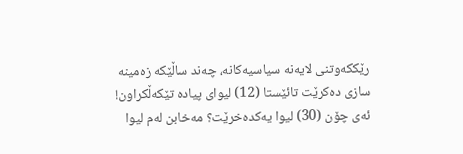رێككه‌وتنی لایه‌نه‌ سیاسیه‌كانه‌، چه‌ند ساڵێكه‌ زه‌مینه‌ سازی ده‌كرێت تائێستا (12) لیوای پیاده‌ تێكه‌ڵكراون! ئه‌ی چۆن (30) لیوا یه‌كده‌خرێت؟ مه‌خابن له‌م لیوا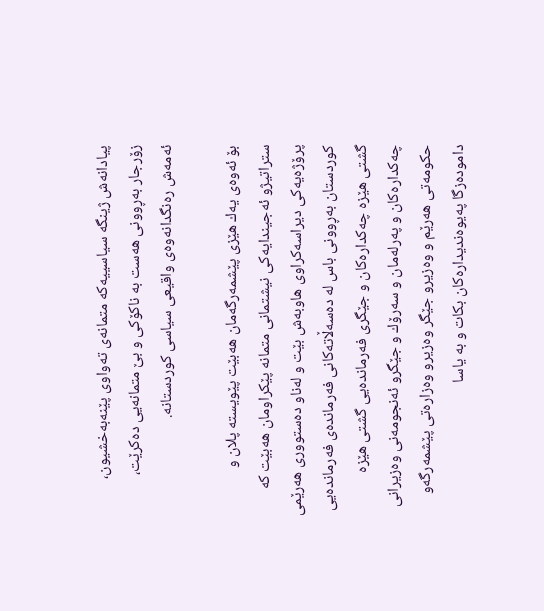پیادانه‌ش ژینگه‌ سیاسییه‌كه‌ متمانه‌ی ته‌واوی پێنه‌به‌خشیون، زۆرجار به‌ڕوونی هه‌ست به‌ ناكۆكی و بێ متمانه‌یی ده‌كرێت، ئه‌مه‌ش ره‌نگدانه‌وه‌ی واقیعی سیاسی كوردستانه‌.

بۆ ئه‌وه‌ی یه‌ك هێزی پێشمه‌رگه‌مان هه‌بێت پێویسته‌ پلان و ستراتیژو ئه‌جیندایه‌كی نیشتمانی متمانه‌ پێكراومان هه‌بێت كه‌ پرۆژه‌یه‌كی دیراسه‌كراوی هاوبه‌ش بێت و له‌ناو ده‌ستووری هه‌رێمی كوردستان به‌ڕوونی باس له‌ ده‌سه‌ڵاته‌كانی فه‌رمانده‌ی فه‌رمانده‌یی گشتی هێزه‌ چه‌كداره‌كان و جێگری فه‌رمانده‌یی گشتی هێزه‌ چه‌كداره‌كان و په‌رله‌مان و سه‌رۆك و جێگرو ئه‌نجومه‌نی وه‌زیرانی حكومه‌تی هه‌رێم و وه‌زیرو جێگر وه‌زیرو وه‌زاره‌تی پێشمه‌رگه‌و داموده‌زگا په‌یوه‌ندیداره‌كان بكات و به‌ یاسا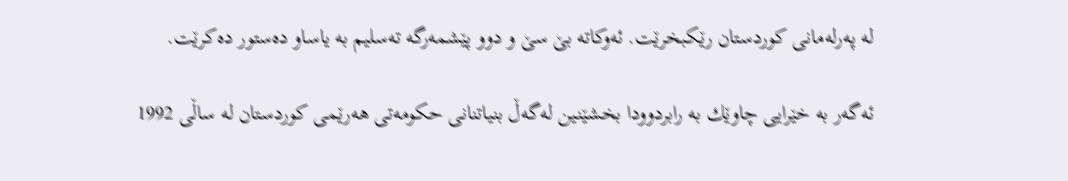له‌ په‌رله‌مانی كوردستان رێكبخرێت. ئه‌وكاته‌ بێ سێ و دوو پێشمه‌رگه‌ ته‌سلیم به‌ یاساو ده‌ستور ده‌كرێت.

ئه‌گه‌ر به‌ خێرایی چاوێك به‌ رابردوودا بخشێنین له‌گه‌ڵ بنیاتنانی حكومه‌تی هه‌رێمی كوردستان له‌ ساڵی 1992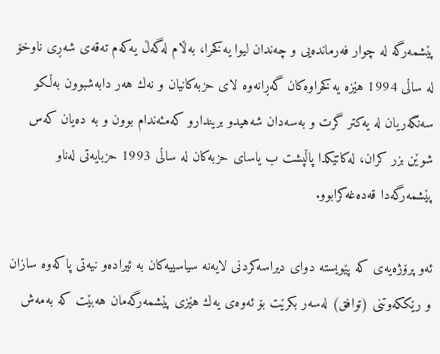پێشمه‌رگه‌ له‌ چوار فه‌رمانده‌یی و چه‌ندان لیوا یه‌كخرا، به‌ڵام له‌گه‌ڵ یه‌كه‌م ته‌قه‌ی شه‌ڕی ناوخۆ له‌ ساڵی 1994 هێزه‌ یه‌كخراوه‌كان گه‌ڕانه‌وه‌ لای حزبه‌كانیان و نه‌ك هه‌ر دابه‌شبوون به‌ڵكو سه‌نگه‌ریان له‌ یه‌كتر گرت و به‌سه‌دان شه‌هیدو بریندارو كه‌مئه‌ندام بوون و به‌ ده‌یان كه‌س شوێن بزر كران، له‌كاتێكدا پاڵپشت ب یاسای حزبه‌كان له‌ ساڵی 1993 حزبایه‌تی له‌ناو پێشمه‌رگه‌دا قه‌ده‌غه‌كرابوو.

ئه‌و پرۆژه‌یه‌ی كه‌ پێویسته‌ دوای دیراسه‌كردنی لایه‌نه‌ سیاسییه‌كان به‌ ئیراده‌و نیه‌تی پاكه‌وه‌ سازان و رێككه‌وتنی (توافق) له‌سه‌ر بكرێت بۆ ئه‌وه‌ی یه‌ك هێزی پێشمه‌رگه‌مان هه‌بێت كه‌ به‌مه‌ش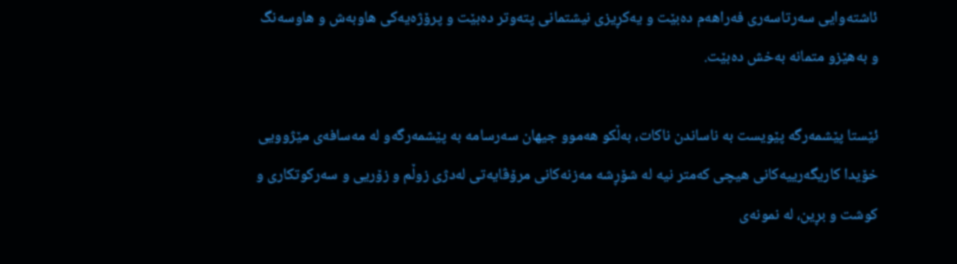ئاشته‌وایی سه‌رتاسه‌ری فه‌راهه‌م ده‌بێت و یه‌كڕیزی نیشتمانی پته‌وتر ده‌بێت و پرۆژه‌یه‌كی هاوبه‌ش و هاوسه‌نگ و به‌هێزو متمانه‌ به‌خش ده‌بێت.

ئێستا پێشمه‌رگه‌ پێویست به‌ ناساندن ناكات، به‌ڵكو هه‌موو جیهان سه‌رسامه‌ به‌ پێشمه‌رگه‌و له‌ مه‌سافه‌ی مێژوویی خۆیدا كاریگه‌رییه‌كانی هیچی كه‌متر نیه‌ له‌ شۆڕشه‌ مه‌زنه‌كانی مرۆڤایه‌تی له‌دژی زوڵم و زۆریی و سه‌ركوتكاری و كوشت و بڕین، له‌ نمونه‌ی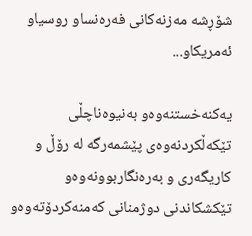شۆڕشه‌ مه‌زنه‌كانی فه‌ره‌نساو روسیاو ئه‌مریكاو...

یه‌كنه‌خستنه‌وه‌و به‌نیوه‌ناچڵی تێكه‌ڵكردنه‌وه‌ی پێشمه‌رگه‌ له‌ رۆڵ و كاریگه‌ری و به‌ره‌نگاربوونه‌وه‌و تێكشكاندنی دوژمنانی كه‌منه‌كردۆته‌وه‌و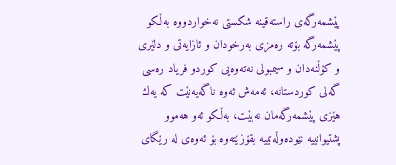پێشمه‌رگه‌ی راسته‌قینه‌ شكستی نه‌خواردووه‌ به‌ڵكو پێشمه‌رگه‌ بۆته‌ ره‌مزی به‌رخودان و ئازایه‌تی و دلێری و كۆڵنه‌دان و سیمبولی نه‌ته‌وه‌یی كوردو فریاد ره‌سی گه‌لی كوردستانه‌، ئه‌مه‌ش ئه‌وه‌ ناگه‌یه‌نێت كه‌ یه‌ك هێزی پێشمه‌رگه‌مان نه‌بێت، به‌ڵكو ئه‌و هه‌موو پشتیوانییه‌ نێوده‌وڵه‌تییه‌ بقۆزێته‌وه‌ بۆ ئه‌وه‌ی له‌ رێگای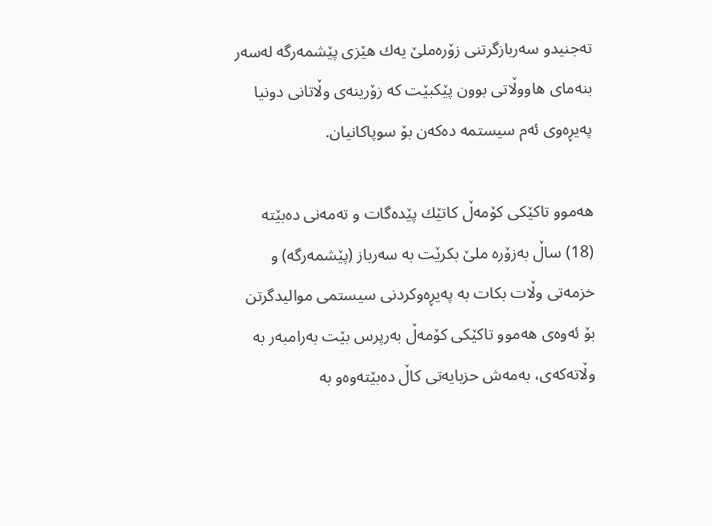ته‌جنیدو سه‌ربازگرتنی زۆره‌ملێ یه‌ك هێزی پێشمه‌رگه‌ له‌سه‌ر بنه‌مای هاووڵاتی بوون پێكبێت كه‌ زۆرینه‌ی وڵاتانی دونیا په‌یڕه‌وی ئه‌م سیستمه‌ ده‌كه‌ن بۆ سوپاكانیان.

هه‌موو تاكێكی كۆمه‌ڵ كاتێك پێده‌گات و ته‌مه‌نی ده‌بێته‌ (18) ساڵ به‌زۆره‌ ملێ بكرێت به‌ سه‌رباز (پێشمه‌رگه‌) و خزمه‌تی وڵات بكات به‌ په‌یڕه‌وكردنی سیستمی موالیدگرتن بۆ ئه‌وه‌ی هه‌موو تاكێكی كۆمه‌ڵ به‌رپرس بێت به‌رامبه‌ر به‌ وڵاته‌كه‌ی، به‌مه‌ش حزبایه‌تی كاڵ ده‌بێته‌وه‌و به‌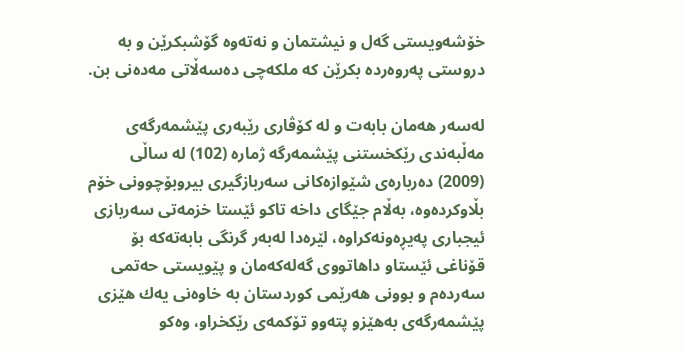خۆشه‌ویستی گه‌ل و نیشتمان و نه‌ته‌وه‌ گۆشبكرێن و به‌ دروستی په‌روه‌رده‌ بكرێن كه‌ ملكه‌چی ده‌سه‌ڵاتی مه‌ده‌نی بن.

له‌سه‌ر هه‌مان بابه‌ت و له‌ كۆڤاری رێبه‌ری پێشمه‌رگه‌ی مه‌ڵبه‌ندی رێكخستنی پێشمه‌رگه‌ ژماره‌ (102) له‌ ساڵی (2009) ده‌رباره‌ی شێوازه‌كانی سه‌ربازگیری بیروبۆچوونی خۆم بڵاوكرده‌وه‌، به‌ڵام جێگای داخه‌ تاكو ئێستا خزمه‌تی سه‌ربازی ئیجباری په‌یڕه‌ونه‌كراوه‌، لێره‌دا له‌به‌ر گرنگی بابه‌ته‌كه‌ بۆ قۆناغی ئێستاو داهاتووی گه‌له‌كه‌مان و پێویستی حه‌تمی سه‌رده‌م و بوونی هه‌رێمی كوردستان به‌ خاوه‌نی یه‌ك هێزی پێشمه‌رگه‌ی به‌هێزو پته‌وو تۆكمه‌ی رێكخراو، وه‌كو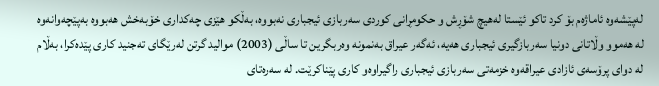له‌پێشه‌وه‌ ئاماژه‌م بۆ كرد تاكو ئێستا له‌هیچ شۆڕش و حكومڕانی كوردی سه‌ربازی ئیجباری نه‌بووه‌، به‌ڵكو هێزی چه‌كداری خۆبه‌خش هه‌بووه‌ به‌پێچه‌وانه‌وه‌ له‌ هه‌موو وڵاتانی دونیا سه‌ربازگیری ئیجباری هه‌یه‌، ئه‌گه‌ر عیراق به‌نمونه‌ وه‌ربگرین تا ساڵی (2003) موالید گرتن له‌رێگای ته‌جنید كاری پێده‌كرا، به‌ڵام له‌ دوای پرۆسه‌ی ئازادی عیراقه‌وه‌ خزمه‌تی سه‌ربازی ئیجباری راگیراوه‌و كاری پێناكرێت. له‌ سه‌ره‌تای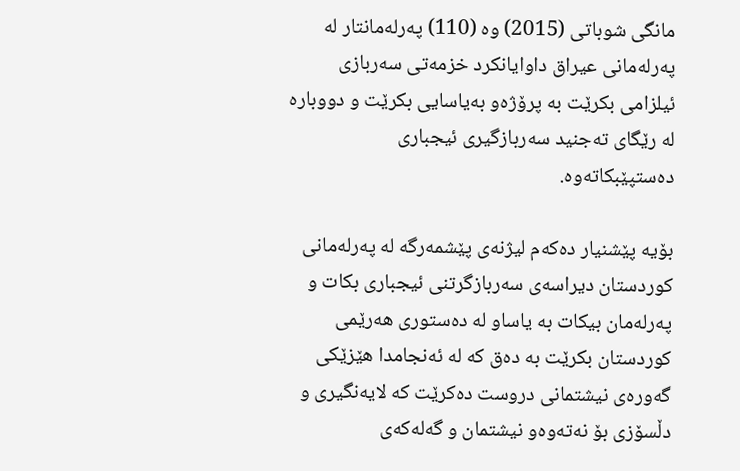مانگی شوباتی (2015) وه‌ (110) په‌رله‌مانتار له‌ په‌رله‌مانی عیراق داوایانكرد خزمه‌تی سه‌ربازی ئیلزامی بكرێت به‌ پرۆژه‌و به‌یاسایی بكرێت و دووباره‌ له‌ رێگای ته‌جنید سه‌ربازگیری ئیجباری ده‌ستپێبكاته‌وه‌.

بۆیه‌ پێشنیار ده‌كه‌م لیژنه‌ی پێشمه‌رگه‌ له‌ په‌رله‌مانی كوردستان دیراسه‌ی سه‌ربازگرتنی ئیجباری بكات و په‌رله‌مان بیكات به‌ یاساو له‌ ده‌ستوری هه‌رێمی كوردستان بكرێت به‌ ده‌ق كه‌ له‌ ئه‌نجامدا هێزێكی گه‌وره‌ی نیشتمانی دروست ده‌كرێت كه‌ لایه‌نگیری و دڵسۆزی بۆ نه‌ته‌وه‌و نیشتمان و گه‌له‌كه‌ی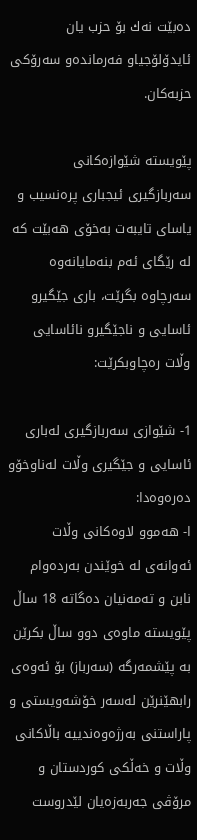ده‌بێت نه‌ك بۆ حزب یان ئایدۆلۆجیاو فه‌رمانده‌و سه‌رۆكی حزبه‌كان.

پێویسته‌ شێوازه‌كانی سه‌ربازگیری ئیجباری پره‌نسیب و یاسای تایبه‌ت به‌خۆی هه‌بێت كه‌ له‌ رێگای ئه‌م بنه‌مایانه‌وه‌ سه‌رچاوه‌ بگرێت، باری جێگیرو ئاسایی و ناجێگیرو نائاسایی وڵات ره‌چاوبكرێت:

1- شێوازی سه‌ربازگیری له‌باری ئاسایی و جێگیری وڵات له‌ناوخۆو ده‌ره‌وه‌دا:
ا‌- هه‌موو لاوه‌كانی وڵات ئه‌وانه‌ی له‌ خوێندن به‌رده‌وام نابن و ته‌مه‌نیان ده‌گاته‌ 18 ساڵ پێویسته‌ ماوه‌ی دوو ساڵ بكرێن به‌ پێشمه‌رگه‌ (سه‌رباز) بۆ ئه‌وه‌ی رابهێنرێن له‌سه‌ر خۆشه‌ویستی و پاراستنی به‌رژه‌وه‌ندییه‌ باڵاكانی وڵات و خه‌ڵكی كوردستان و مرۆڤی جه‌ربه‌زه‌یان لێدروست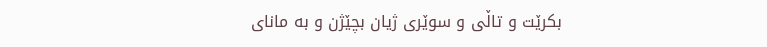بكرێت و تاڵی و سوێری ژیان بچێژن و به‌ مانای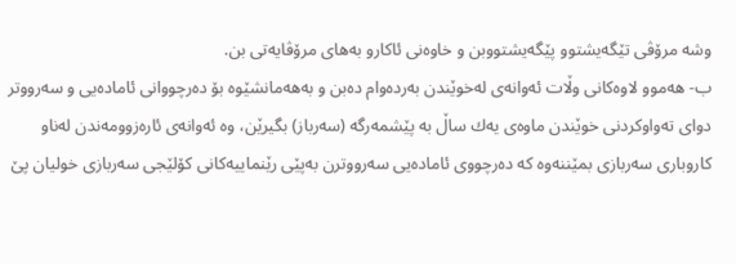وشه‌ مرۆڤی تێگه‌یشتوو پێگه‌یشتووبن و خاوه‌نی ئاكارو به‌های مرۆڤایه‌تی بن.
ب- هه‌موو لاوه‌كانی وڵات ئه‌وانه‌ی له‌خوێندن به‌رده‌وام ده‌بن و به‌هه‌مانشێوه‌ بۆ ده‌رچووانی ئاماده‌یی و سه‌رووتر دوای ته‌واوكردنی خوێندن ماوه‌ی یه‌ك ساڵ به‌ پێشمه‌رگه‌ (سه‌رباز) بگیرێن، وه‌ ئه‌وانه‌ی ئاره‌زوومه‌ندن له‌ناو كاروباری سه‌ربازی بمێننه‌وه‌ كه‌ ده‌رچووی ئاماده‌یی سه‌رووترن به‌پێی رێنماییه‌كانی كۆلێجی سه‌ربازی خولیان پێ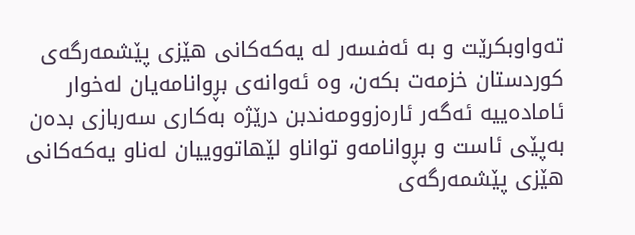ته‌واوبكرێت و به‌ ئه‌فسه‌ر له‌ یه‌كه‌كانی هێزی پێشمه‌رگه‌ی كوردستان خزمه‌ت بكه‌ن، وه‌ ئه‌وانه‌ی بڕوانامه‌یان له‌خوار ئاماده‌ییه‌ ئه‌گه‌ر ئاره‌زوومه‌ندبن درێژه‌ به‌كاری سه‌ربازی بده‌ن به‌پێی ئاست و بڕوانامه‌و تواناو لێهاتووییان له‌ناو یه‌كه‌كانی هێزی پێشمه‌رگه‌ی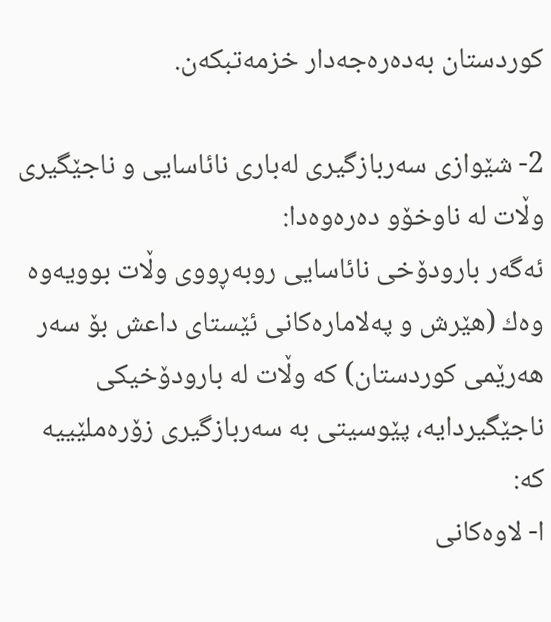كوردستان به‌ده‌ره‌جه‌دار خزمه‌تبكه‌ن.

2- شێوازی سه‌ربازگیری له‌باری نائاسایی و ناجێگیری وڵات له‌ ناوخۆو ده‌ره‌وه‌دا:
ئه‌گه‌ر بارودۆخی نائاسایی روبه‌ڕووی وڵات بوویه‌وه‌ وه‌ك (هێرش و په‌لاماره‌كانی ئێستای داعش بۆ سه‌ر هه‌رێمی كوردستان) كه‌ وڵات له‌ بارودۆخیكی ناجێگیردایه‌، پێوسیتی به‌ سه‌ربازگیری زۆره‌ملێییه‌ كه‌:
ا- لاوه‌كانی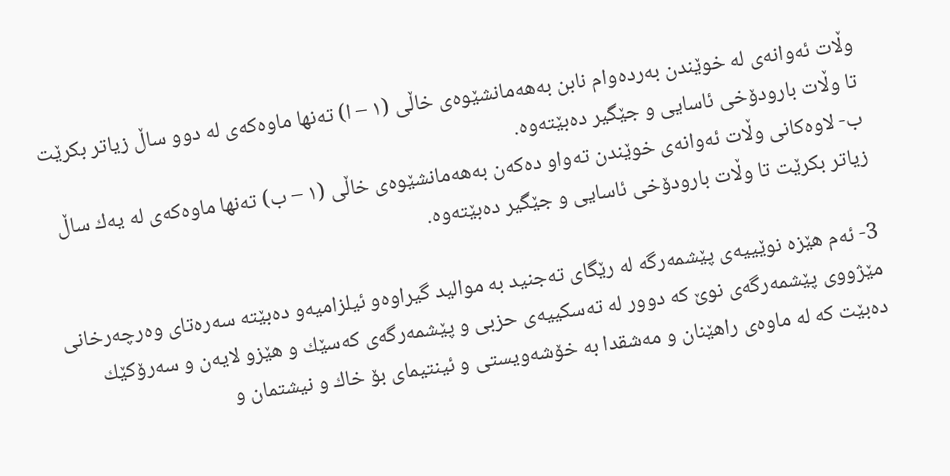وڵات ئه‌وانه‌ی له‌ خوێندن به‌رده‌وام نابن به‌هه‌مانشێوه‌ی خاڵی (١ – ا‌) ته‌نها ماوه‌كه‌ی له‌ دوو ساڵ زیاتر بكرێت تا وڵات بارودۆخی ئاسایی و جێگیر ده‌بێته‌وه‌.
ب- لاوه‌كانی وڵات ئه‌وانه‌ی خوێندن ته‌واو ده‌كه‌ن به‌هه‌مانشێوه‌ی خاڵی (١ – ب) ته‌نها ماوه‌كه‌ی له‌ یه‌ك ساڵ زیاتر بكرێت تا وڵات بارودۆخی ئاسایی و جێگیر ده‌بێته‌وه‌.

3- ئه‌م هێزه‌ نوێییه‌ی پێشمه‌رگه‌ له‌ رێگای ته‌جنید به‌ موالید گیراوه‌و ئیلزامیه‌و ده‌بێته‌ سه‌ره‌تای وه‌رچه‌رخانی مێژووی پێشمه‌رگه‌ی نوێ كه‌ دوور له‌ ته‌سكییه‌ی حزبی و پێشمه‌رگه‌ی كه‌سێك و هێزو لایه‌ن و سه‌رۆكێك ده‌بێت كه‌ له‌ ماوه‌ی راهێنان و مه‌شقدا به‌ خۆشه‌ویستی و ئینتیمای بۆ خاك و نیشتمان و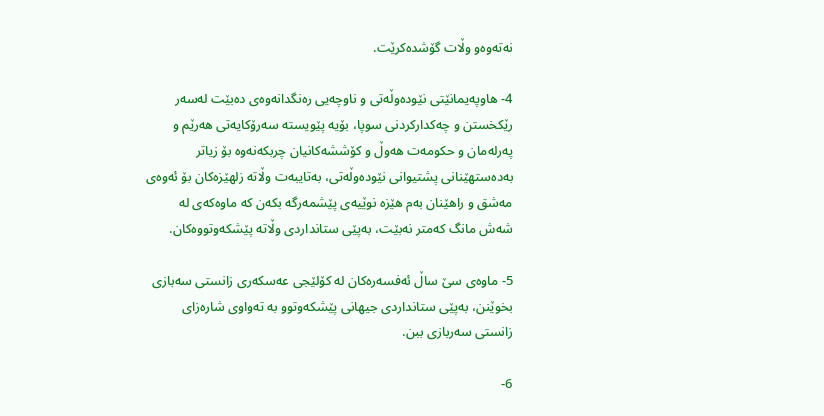نه‌ته‌وه‌و وڵات گۆشده‌كرێت.

4- هاوپه‌یمانێتی نێوده‌وڵه‌تی و ناوچه‌یی ره‌نگدانه‌وه‌ی ده‌بێت له‌سه‌ر رێكخستن و چه‌كداركردنی سوپا، بۆیه‌ پێویسته‌ سه‌رۆكایه‌تی هه‌رێم و په‌رله‌مان و حكومه‌ت هه‌وڵ و كۆششه‌كانیان چربكه‌نه‌وه‌ بۆ زیاتر به‌ده‌ستهێنانی پشتیوانی نێوده‌وڵه‌تی، به‌تایبه‌ت وڵاته‌ زلهێزه‌كان بۆ ئه‌وه‌ی مه‌شق و راهێنان به‌م هێزه‌ نوێیه‌ی پێشمه‌رگه‌ بكه‌ن كه‌ ماوه‌كه‌ی له‌ شه‌ش مانگ كه‌متر نه‌بێت، به‌پێی ستانداردی وڵاته‌ پێشكه‌وتووه‌كان.

5- ماوه‌ی سێ ساڵ ئه‌فسه‌ره‌كان له‌ كۆلێجی عه‌سكه‌ری زانستی سه‌بازی بخوێنن، به‌پێی ستانداردی جیهانی پێشكه‌وتوو به‌ ته‌واوی شاره‌زای زانستی سه‌ربازی ببن.

6-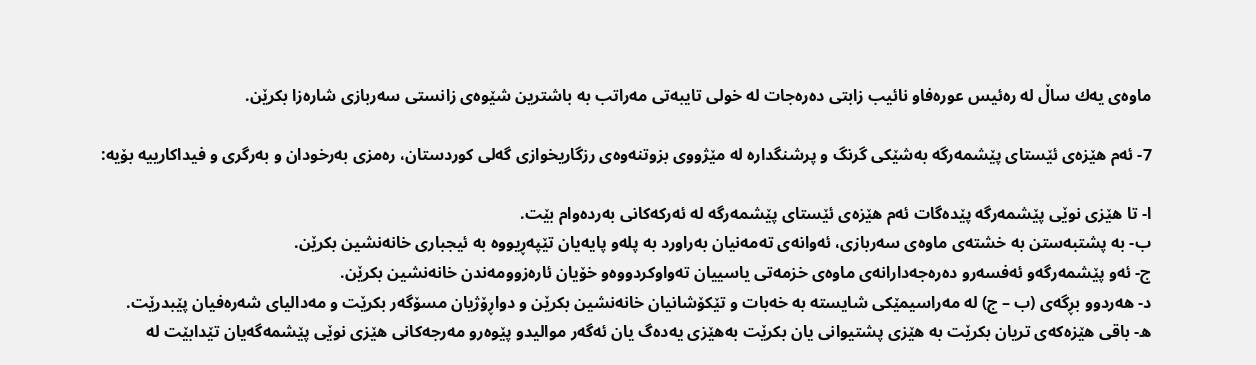ماوه‌ی یه‌ك ساڵ له‌ ره‌ئیس عوره‌فاو نائیب زابتی ده‌ره‌جات له‌ خولی تایبه‌تی مه‌راتب به‌ باشترین شێوه‌ی زانستی سه‌ربازی شاره‌زا بكرێن.

7- ئه‌م هێزه‌ی ئێستای پێشمه‌رگه‌ به‌شێكی گرنگ و پرشنگداره‌ له‌ مێژووی بزوتنه‌وه‌ی رزگاریخوازی گه‌لی كوردستان، ره‌مزی به‌رخودان و به‌رگری و فیداكارییه‌ بۆیه‌:

ا‌- تا هێزی نوێی پێشمه‌رگه‌ پێده‌گات ئه‌م هێزه‌ی ئێستای پێشمه‌رگه‌ له‌ ئه‌ركه‌كانی به‌رده‌وام بێت.
ب- به‌ پشتبه‌ستن به‌ خشته‌ی ماوه‌ی سه‌ربازی، ئه‌وانه‌ی ته‌مه‌نیان به‌راورد به‌ پله‌و پایه‌یان تێپه‌ڕیووه‌ به‌ ئیجباری خانه‌نشین بكرێن.
ج- ئه‌و پێشمه‌رگه‌و ئه‌فسه‌رو ده‌ره‌جه‌دارانه‌ی ماوه‌ی خزمه‌تی یاسییان ته‌واوكردووه‌و خۆیان ئاره‌زوومه‌ندن خانه‌نشین بكرێن.
د- هه‌ردوو بڕگه‌ی (ب – ج) له‌ مه‌راسیمێكی شایسته‌ به‌ خه‌بات و تێكۆشانیان خانه‌نشین بكرێن و دواڕۆژیان مسۆگه‌ر بكرێت و مه‌دالیای شه‌ره‌فیان پێبدرێت.
ه- باقی هێزه‌كه‌ی تریان بكرێت به‌ هێزی پشتیوانی یان بكرێت به‌هێزی یه‌ده‌گ یان ئه‌گه‌ر موالیدو پێوه‌رو مه‌رجه‌كانی هێزی نوێی پێشمه‌گه‌یان تێدابێت له‌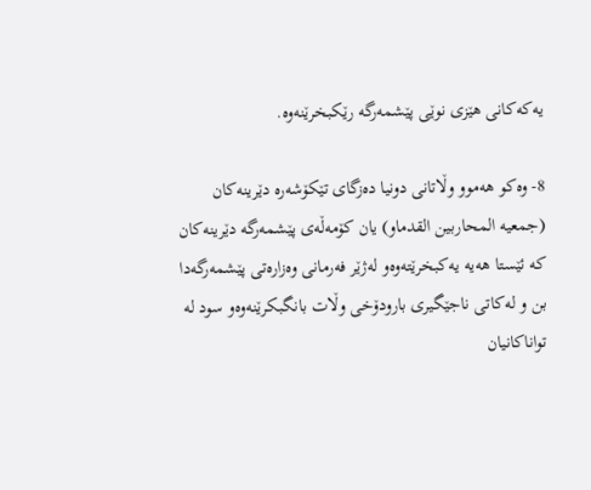یه‌كه‌كانی هێزی نوێی پێشمه‌رگه‌ رێكبخرێنه‌وه‌.

8- وه‌كو هه‌موو وڵاتانی دونیا ده‌زگای تێكۆشه‌ره‌ دێرینه‌كان (جمعیه‌ المحاربین القدما‌و) یان كۆمه‌ڵه‌ی پێشمه‌رگه‌ دێرینه‌كان كه‌ ئێستا هه‌یه‌ یه‌كبخرێته‌وه‌و له‌ژێر فه‌رمانی وه‌زاره‌تی پێشمه‌رگه‌دا بن و له‌كاتی ناجێگیری بارودۆخی وڵات بانگبكرێنه‌وه‌و سود له‌ تواناكانیان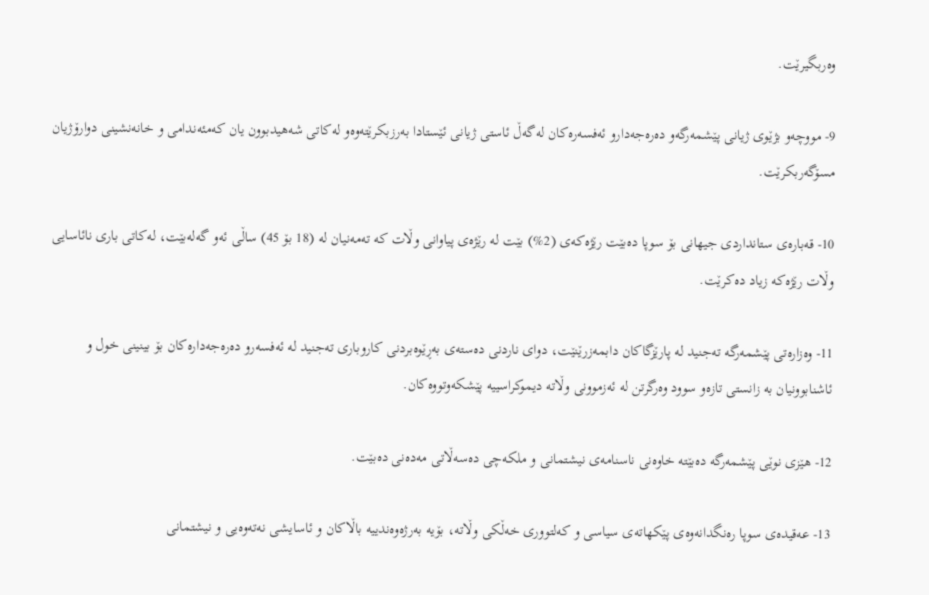وه‌ربگیرێت.

9- مووچه‌و بژێوی ژیانی پێشمه‌رگه‌و ده‌ره‌جه‌دارو ئه‌فسه‌ره‌كان له‌گه‌ڵ ئاستی ژیانی ئێستادا به‌رزبكرێته‌وه‌و له‌كاتی شه‌هیدبوون یان كه‌مئه‌ندامی و خانه‌نشینی دوارۆژیان مسۆگه‌ربكرێت.

10- قه‌باره‌ی ستانداردی جیهانی بۆ سوپا ده‌بێت رێژه‌كه‌ی (2%) بێت له‌ رێژه‌ی پیاوانی وڵات كه‌ ته‌مه‌نیان له‌ (18 بۆ 45) ساڵی ئه‌و گه‌له‌بێت، له‌كاتی باری نائاسایی وڵات رێژه‌كه‌ زیاد ده‌كرێت.

11- وه‌زاره‌تی پێشمه‌رگه‌ ته‌جنید له‌ پارێزگاكان دابمه‌زرێنێت، دوای ناردنی ده‌سته‌ی به‌ڕێوه‌بردنی كاروباری ته‌جنید له‌ ئه‌فسه‌رو ده‌ره‌جه‌داره‌كان بۆ بینینی خول و ئاشنابوونیان به‌ زانستی تازه‌و سوود وه‌رگرتن له‌ ئه‌زموونی وڵاته‌ دیموكراسییه‌ پێشكه‌وتووه‌كان.

12- هێزی نوێی پێشمه‌رگه‌ ده‌بێته‌ خاوه‌نی ناسنامه‌ی نیشتمانی و ملكه‌چی ده‌سه‌ڵاتی مه‌ده‌نی ده‌بێت.

13- عه‌قیده‌ی سوپا ره‌نگدانه‌وه‌ی پێكهاته‌ی سیاسی و كه‌لتووری خه‌ڵكی وڵاته‌، بۆیه‌ به‌رژه‌وه‌ندییه‌ باڵاكان و ئاسایشی نه‌ته‌وه‌یی و نیشتمانی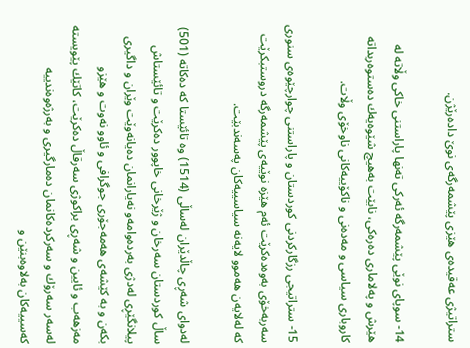ستراتیژی عه‌قیده‌ی هێزی پێشمه‌رگه‌ی نوێ داده‌رێژن.

14- سوپای نوێی پێشمه‌رگه‌ ئه‌ركی ته‌نها پاراستنی خاكی وڵاته‌ له‌ هێرش و په‌لاماری ده‌ره‌كی، نابێت به‌هیچ شێوه‌یه‌ك ده‌ستوه‌ربداته‌ كاروباری سیاسی و مه‌ده‌نی و ناكۆییه‌كانی ناوخۆی وڵات.

15- ستراتیجی رزگاركردنی كوردستان و پاراستنی چوارچێوه‌ی سنوری سه‌ربه‌خۆی به‌وه‌ده‌كرێت ئه‌م هێزه‌ نوێیه‌ی پێشمه‌رگه‌ دروستبكرێت كه‌ له‌لایه‌ن هه‌موو لایه‌نه‌ سیاسییه‌كان په‌سه‌ندبێت.

له‌دوای شه‌ڕی چاڵدێران له‌ساڵی (1514) وه‌ تائێستا كه‌ ده‌كاته‌ (501) ساڵ كوردستان سه‌رخان و ژێرخانی خاپوور ده‌كرێت و تائێستاش پیلانگێڕی له‌دژی به‌رده‌وامه‌و نه‌یارانمان ده‌یانه‌وێت وێران و داگیری بكه‌ن و به‌ كێشه‌ی هه‌مه‌جۆری جوگرافی و ئاوو نه‌وت و هێزو مه‌زهه‌ب و ئایین و شه‌ڕی براكوژی سه‌رقاڵ ده‌كرێت، كاتێك پێویسته‌ له‌سه‌ر سه‌رۆك و سه‌ركرده‌كانمان ده‌مارگیری و به‌رژه‌وه‌ندییه‌ كه‌سییه‌كان به‌لاوه‌بنێن و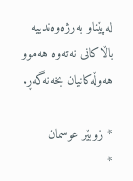له‌پێناو به‌رژه‌وه‌ندییه‌ باڵاكانی نه‌ته‌وه‌ هه‌موو هه‌وڵه‌كانیان بخه‌نه‌گه‌ڕ.

* زوبێر عوسمان
*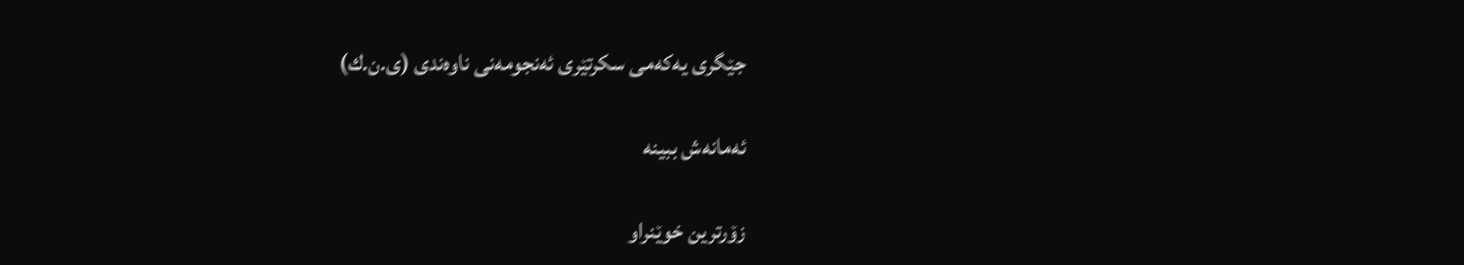جێگری یه‌كه‌می سكرتێری ئه‌نجومه‌نی ناوه‌ندی (ی.ن.ك)

ئەمانەش ببینە

زۆرترین خوێنراو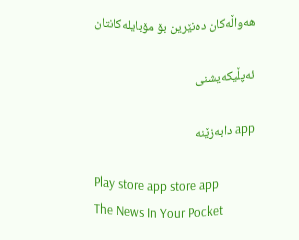هەواڵەکان دەنێرین بۆ مۆبایلەکانتان

ئەپڵیکەیشنی

app دابەزێنە

Play store app store app
The News In Your Pocket